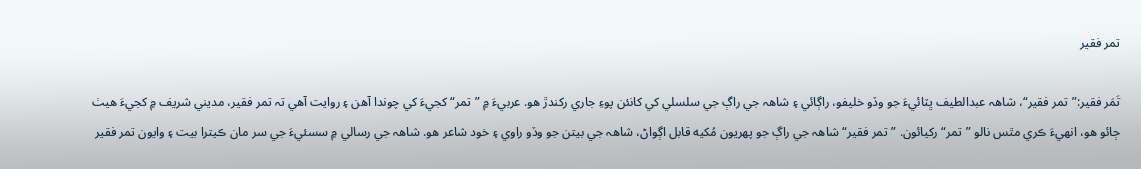تمر فقير

تَمَر فقير:”تمر فقير“، شاھہ عبدالطيف ڀٽائيءَ جو وڏو خليفو، راڳائي ۽ شاھہ جي راڳ جي سلسلي کي کانئن پوءِ جاري رکندڙ هو. عربيءَ ۾ ”تمر“ کجيءَ کي چوندا آهن ۽ روايت آهي تہ تمر فقير، مديني شريف ۾ کجيءَ هيٺ ڄائو هو، انهيءَ ڪري مٿس نالو ”تمر“ رکيائون. ”تمر فقير“ شاھہ جي راڳ جو پهريون مُکيه قابل اڳواڻ، شاھہ جي بيتن جو وڏو راوي ۽ خود شاعر هو. شاھہ جي رسالي ۾ سسئيءَ جي سر مان ڪيترا بيت ۽ وايون تمر فقير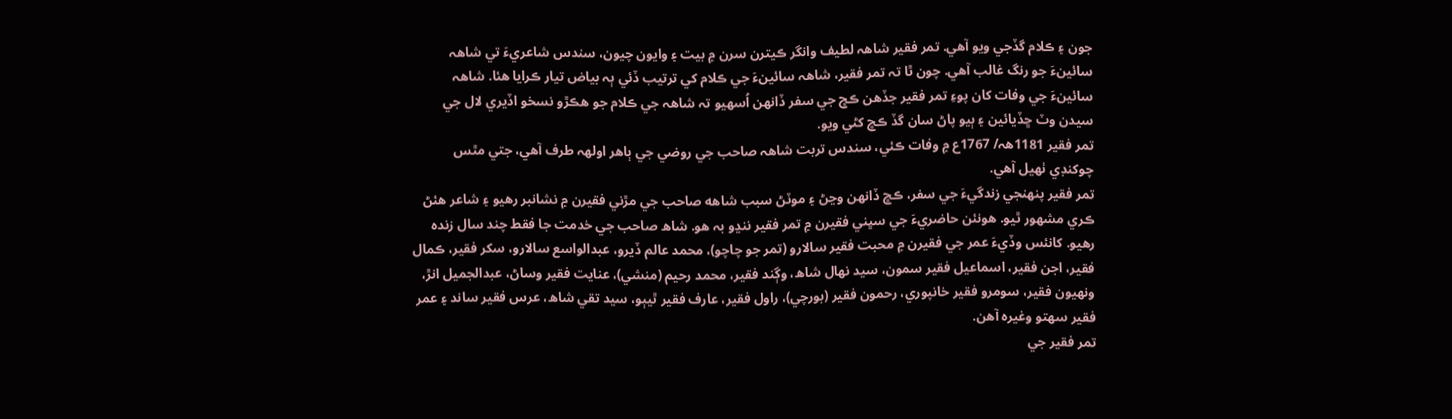جون ۽ ڪلام گڏجي ويو آهي. تمر فقير شاھہ لطيف وانگر ڪيترن سرن ۾ بيت ۽ وايون چيون، سندس شاعريءَ تي شاھہ سائينءَ جو رنگ غالب آهي. چون ٿا تہ تمر فقير، شاھہ سائينءَ جي ڪلام کي ترتيب ڏئي ٻہ بياض تيار ڪرايا هئا. شاھہ سائينءَ جي وفات کان پوءِ تمر فقير جڏهن ڪڇ جي سفر ڏانهن اُسهيو تہ شاھہ جي ڪلام جو هڪڙو نسخو اڏيري لال جي سيدن وٽ ڇڏيائين ۽ ٻيو پاڻ سان گڏ ڪڇ کڻي ويو.
تمر فقير 1181ھہ/ 1767ع ۾ وفات ڪئي، سندس تربت شاھہ صاحب جي روضي جي ٻاهر اولھہ طرف آهي، جتي مٿس چوکنڊي ٺهيل آهي.
تمر فقير پنھنجي زندگيءَ جي سفر، ڪڇ ڏانهن وڃڻ ۽ موٽڻ سبب شاھه صاحب جي مڙني فقيرن ۾ نشانبر رهيو ۽ شاعر هئڻ ڪري مشھور ٿيو. هونئن حاضريءَ جي سڀني فقيرن ۾ تمر فقير ننڍو بہ هو. شاھ صاحب جي خدمت جا فقط چند سال زندہ رهيو. کانئس وڏيءَ عمر جي فقيرن ۾ محبت فقير سالارو (تمر جو چاچو)، محمد عالم ڏيرو، عبدالواسع سالارو، سکر فقير، ڪمال فقير، اجن فقير، اسماعيل فقير سمون، سيد نهال شاھ، وڳند فقير، محمد رحيم (منشي)، عنايت فقير وساڻ، عبدالجميل انڙ، ونهيون فقير، سومرو فقير خانپوري، رحمون فقير (بورچي)، راول فقير، عارف فقير ٿيٻو، سيد تقي شاھ، عرس فقير ساند ۽ عمر فقير سھتو وغيرہ آهن.
تمر فقير جي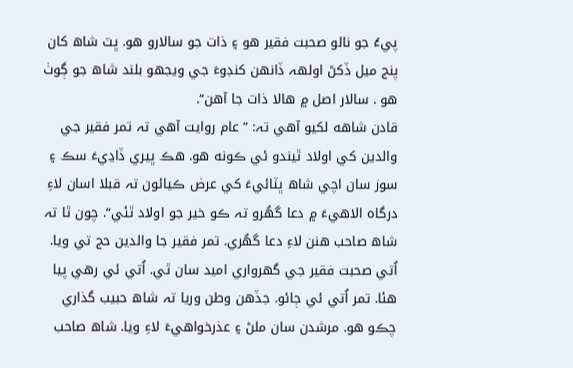پيءُ جو نالو صحبت فقير هو ۽ ذات جو سالارو هو. ڀٽ شاھ کان پنج ميل ڏکڻ اولھہ ڏانهن کنڊوءَ جي ويجهو بلند شاھ جو ڳوٺ هو . سالار اصل ۾ هالا ذات جا آهن“.
قادن شاھه لکيو آهي تہ: ”عام روايت آهي تہ تمر فقير جي والدين کي اولاد ٿيندو ئي ڪونه هو. هڪ ڀيري ڏاڍيءَ سڪ ۽ سوز سان اچي شاھ ڀٽائيءَ کي عرض ڪيائون تہ قبلا اسان لاءِ درگاه الاهيءَ ۾ دعا گهُرو تہ ڪو خير جو اولاد ٿئي“. چون ٿا تہ شاھ صاحب هنن لاءِ دعا گهُري. تمر فقير جا والدين حج تي ويا. اُتي صحبت فقير جي گهرواري اميد سان ٿي. اُتي ئي رهي پيا هئا. تمر اُتي ئي ڄائو. جڏهن وطن وريا تہ شاھ حبيب گذاري چڪو هو. مرشدن سان ملڻ ۽ عذرخواهيءَ لاءِ ويا. شاھ صاحب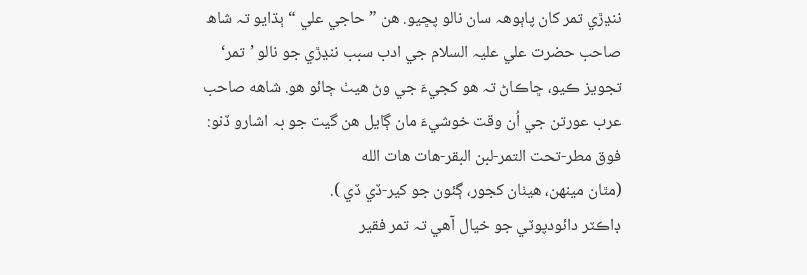ننڍڙي تمر کان پاٻوھہ سان نالو پڇيو. هن ”حاجي علي “ ٻڌايو تہ شاھ صاحب حضرت علي عليہ السلام جي ادب سبب ننڍڙي جو نالو ’تمر‘ تجويز ڪيو، ڇاڪاڻ تہ هو کجيءَ جي وڻ هيٺ ڄائو هو. شاھه صاحب عرب عورتن جي اُن وقت خوشيءَ مان ڳايل هن گيت جو بہ اشارو ڏنو:
فوق مطر-تحت التمر-لبن البقر-هات هات الله
(مٿان مينهن، هيٺان کجور، ڳئون جو کير-ڏي ڏي ).
ڊاڪٽر دائودپوٽي جو خيال آهي تہ تمر فقير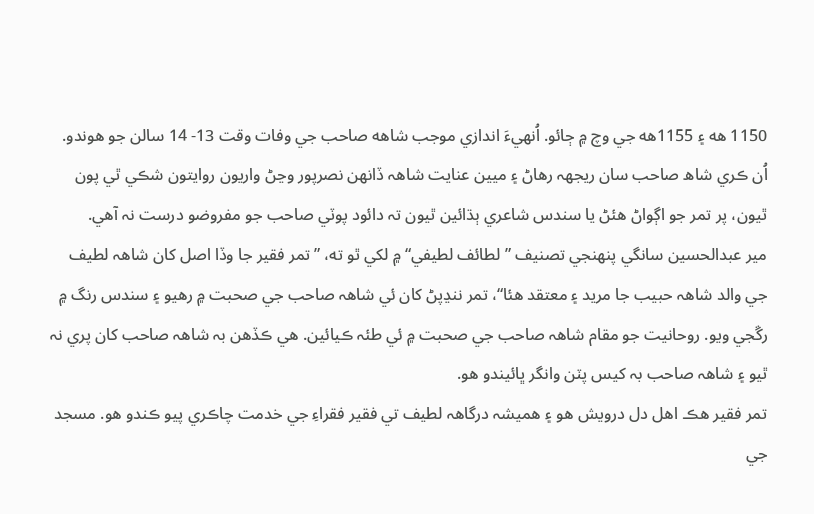1150 ھه ۽ 1155ھه جي وچ ۾ ڄائو. اُنهيءَ اندازي موجب شاھه صاحب جي وفات وقت 13- 14 سالن جو هوندو. اُن ڪري شاھ صاحب سان ريجهہ رهاڻ ۽ ميين عنايت شاھہ ڏانهن نصرپور وڃڻ واريون روايتون شڪي ٿي پون ٿيون، پر تمر جو اڳواڻ هئڻ يا سندس شاعري ٻڌائين ٿيون تہ دائود پوٽي صاحب جو مفروضو درست نہ آهي.
مير عبدالحسين سانگي پنھنجي تصنيف ”لطائف لطيفي“ ۾ لکي ٿو ته، ”تمر فقير جا وڏا اصل کان شاھہ لطيف جي والد شاھہ حبيب جا مريد ۽ معتقد هئا“، تمر ننڍپڻ کان ئي شاھہ صاحب جي صحبت ۾ رهيو ۽ سندس رنگ ۾ رڱجي ويو. روحانيت جو مقام شاھہ صاحب جي صحبت ۾ ئي طئہ ڪيائين. هي ڪڏهن بہ شاھہ صاحب کان پري نہ ٿيو ۽ شاھہ صاحب بہ کيس پٽن وانگر ڀائيندو هو.
تمر فقير هڪ اهل دل درويش هو ۽ هميشہ درگاھہ لطيف تي فقير فقراءِ جي خدمت چاڪري پيو ڪندو هو. مسجد جي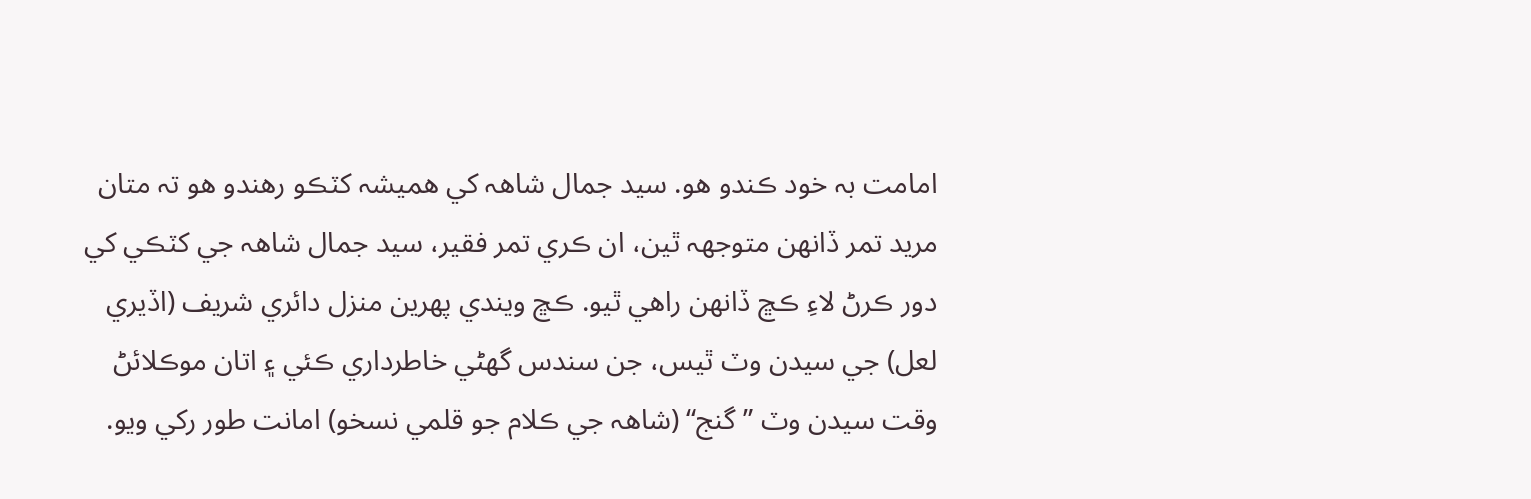امامت بہ خود ڪندو هو. سيد جمال شاھہ کي هميشہ کٽڪو رهندو هو تہ متان مريد تمر ڏانهن متوجهہ ٿين، ان ڪري تمر فقير، سيد جمال شاھہ جي کٽڪي کي دور ڪرڻ لاءِ ڪڇ ڏانهن راهي ٿيو. ڪڇ ويندي پهرين منزل دائري شريف (اڏيري لعل) جي سيدن وٽ ٿيس، جن سندس گهڻي خاطرداري ڪئي ۽ اتان موڪلائڻ وقت سيدن وٽ ”گنج“ (شاھہ جي ڪلام جو قلمي نسخو) امانت طور رکي ويو.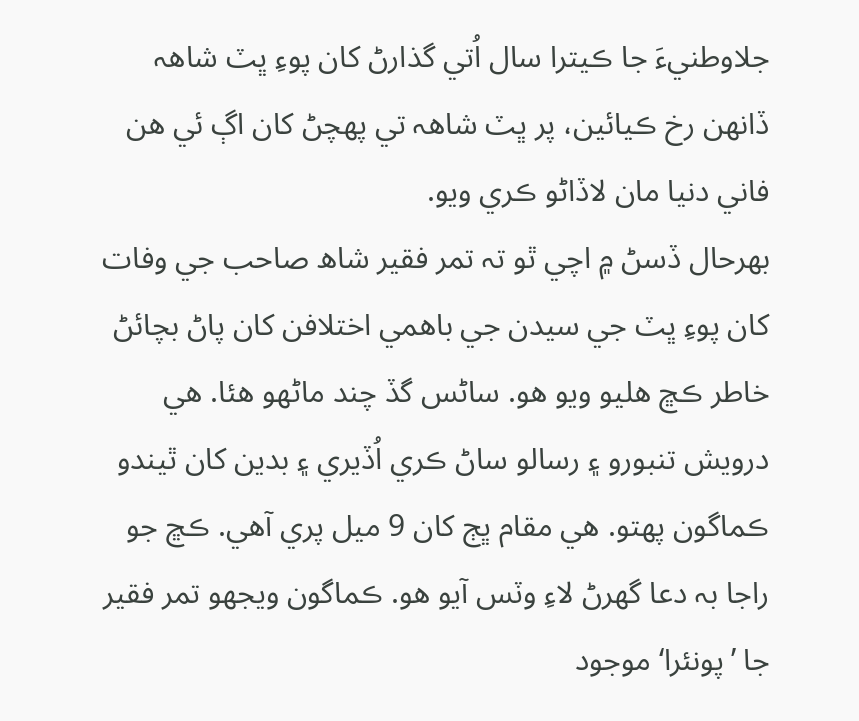جلاوطنيءَ جا ڪيترا سال اُتي گذارڻ کان پوءِ ڀٽ شاھہ ڏانهن رخ ڪيائين، پر ڀٽ شاھہ تي پهچڻ کان اڳ ئي هن فاني دنيا مان لاڏاڻو ڪري ويو.
بهرحال ڏسڻ ۾ اچي ٿو تہ تمر فقير شاھ صاحب جي وفات کان پوءِ ڀٽ جي سيدن جي باهمي اختلافن کان پاڻ بچائڻ خاطر ڪڇ هليو ويو هو. ساڻس گڏ چند ماڻهو هئا. هي درويش تنبورو ۽ رسالو ساڻ ڪري اُڏيري ۽ بدين کان ٿيندو ڪماگون پهتو. هي مقام ڀڄ کان 9 ميل پري آهي. ڪڇ جو راجا بہ دعا گهرڻ لاءِ وٽس آيو هو. ڪماگون ويجهو تمر فقير جا ’پونئرا‘ موجود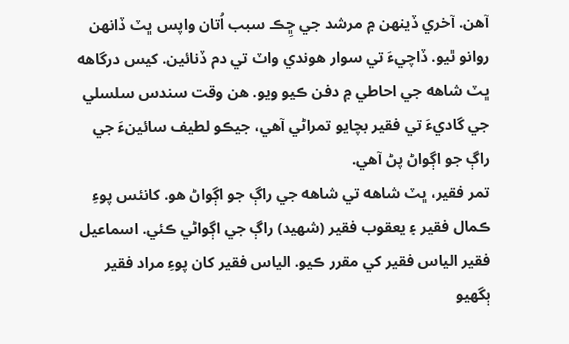آهن. آخري ڏينهن ۾ مرشد جي ڇِڪ سبب اُتان واپس ڀٽ ڏانهن روانو ٿيو. ڏاچيءَ تي سوار هوندي واٽ تي دم ڏنائين. کيس درگاھه ڀٽ شاھه جي احاطي ۾ دفن ڪيو ويو. هن وقت سندس سلسلي جي گاديءَ تي فقير بچايو تمراڻي آهي، جيڪو لطيف سائينءَ جي راڳ جو اڳواڻ پڻ آهي.
تمر فقير، ڀٽ شاھه تي شاھه جي راڳ جو اڳواڻ هو. کانئس پوءِ ڪمال فقير ۽ يعقوب فقير (شھيد) راڳ جي اڳواڻي ڪئي. اسماعيل فقير الياس فقير کي مقرر ڪيو. الياس فقير کان پوءِ مراد فقير ٻگهيو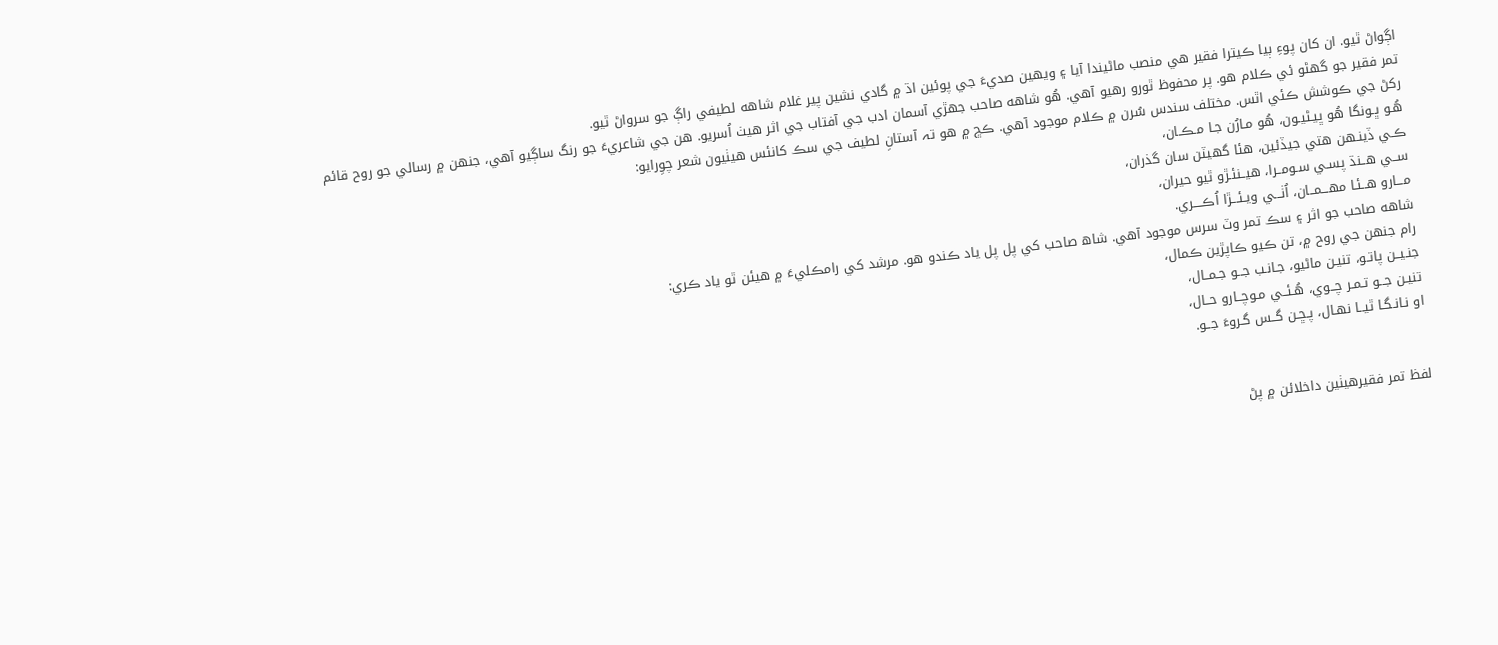اڳواڻ ٿيو. ان کان پوءِ ٻيا ڪيترا فقير هي منصب ماڻيندا آيا ۽ ويهين صديءَ جي پوئين اڌ ۾ گادي نشين پير غلام شاھه لطيفي راڳ جو سرواڻ ٿيو.
تمر فقير جو گهڻو ئي ڪلام هو. پر محفوظ ٿورو رهيو آهي. هُو شاھه صاحب جهڙي آسمان ادب جي آفتاب جي اثر هيٺ اُسريو. هن جي شاعريءَ جو رنگ ساڳيو آهي، جنهن ۾ رسالي جو روح قائم رکڻ جي ڪوشش ڪئي اٿس. مختلف سندس سُرن ۾ ڪلام موجود آهي. ڪڇ ۾ هو تہ آستانِ لطيف جي سڪ کانئس هيٺيون شعر چوِرايو:
هُـو ڀـونگا هُو ڀيـڻيـون، هُو مـارُن جـا مـڪـان،
ڪـي ڏينـهن هتي جيڏئين، هئا گهيٽن سان گذران،
ســي هــنڌ پسـي سـومــرا، هيــنئـڙو ٿيو حيران،
مـــارو هــئـا مهـــمــان، اُٺـــي ويـئـــڙا اُڪــــري.
شاھه صاحب جو اثر ۽ سڪ تمر وٽ سرس موجود آهي. شاھ صاحب کي پل پل ياد ڪندو هو. مرشد کي رامڪليءَ ۾ هيئن ٿو ياد ڪري:
رام جنهن جي روح ۾، تن ڪيو ڪاپڙين ڪمال،
جنـيــن پاتـو، تنيـن ماڻيو، جـانـب جــو جـمــال،
تنيـن جــو تـمـر چــوي، هُـئــي مـوچــارو حــال،
او نـانـگـا ٿيــا نهـال، پـڇـن گــس گـروءَ جــو.


لفظ تمر فقيرھيٺين داخلائن ۾ پڻ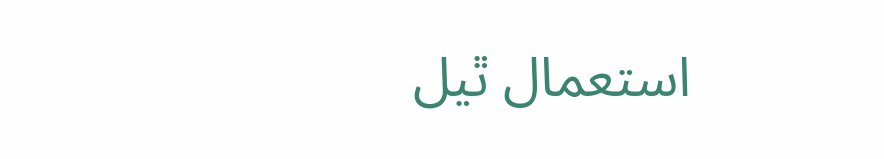استعمال ٿيل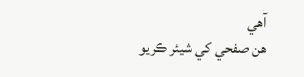آھي
هن صفحي کي شيئر ڪريو